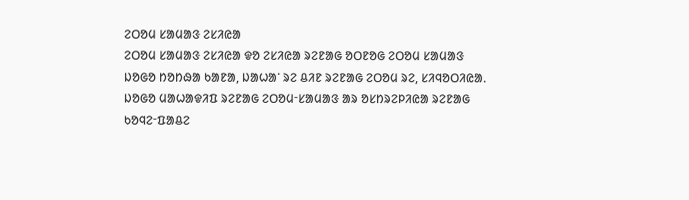ᱮᱛᱚᱢ ᱥᱟᱢᱟᱝ ᱮᱥᱤᱭᱟ
ᱮᱛᱚᱢ ᱥᱟᱢᱟᱝ ᱮᱥᱤᱭᱟ ᱫᱚ ᱮᱥᱤᱭᱟ ᱨᱮᱱᱟᱜ ᱚᱛᱱᱚᱜ ᱮᱛᱚᱢ ᱥᱟᱢᱟᱝ ᱡᱚᱜᱚ ᱴᱚᱴᱷᱟ ᱠᱟᱱᱟ, ᱡᱟᱦᱟᱸ ᱨᱮ ᱪᱤᱱ ᱨᱮᱱᱟᱜ ᱮᱛᱚᱢ ᱨᱮ, ᱥᱤᱧᱚᱛᱤᱭᱟᱹ ᱡᱚᱜᱚ ᱢᱟᱦᱟᱫᱤᱯ ᱨᱮᱱᱟᱜ ᱮᱛᱚᱢᱼᱥᱟᱢᱟᱝ ᱟᱨ ᱚᱥᱴᱨᱮᱞᱤᱭᱟ ᱨᱮᱱᱟᱜ ᱠᱚᱧᱮᱼᱯᱟᱪᱮ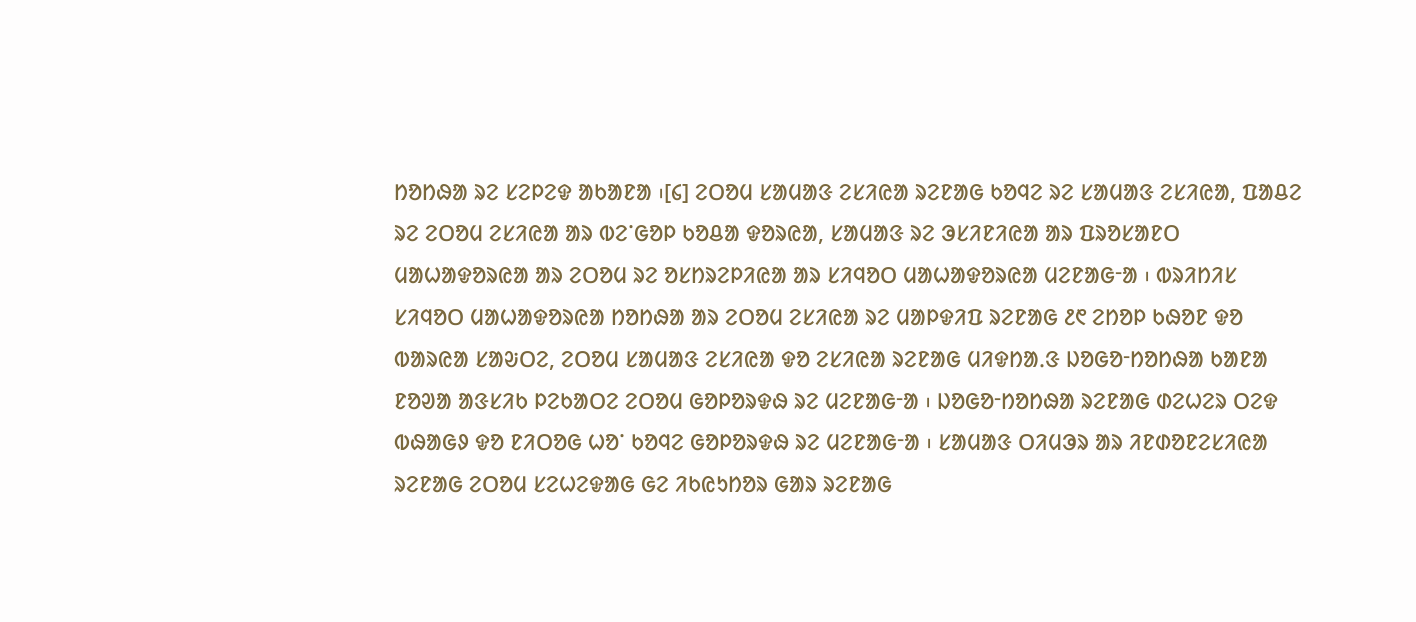ᱴᱚᱴᱷᱟ ᱨᱮ ᱥᱮᱞᱮᱫ ᱟᱠᱟᱱᱟ ᱾[᱔] ᱮᱛᱚᱢ ᱥᱟᱢᱟᱝ ᱮᱥᱤᱭᱟ ᱨᱮᱱᱟᱜ ᱠᱚᱧᱮ ᱨᱮ ᱥᱟᱢᱟᱝ ᱮᱥᱤᱭᱟ, ᱯᱟᱪᱮ ᱨᱮ ᱮᱛᱚᱢ ᱮᱥᱤᱭᱟ ᱟᱨ ᱵᱮᱸᱜᱚᱞ ᱠᱚᱪᱟ ᱫᱚᱨᱭᱟ, ᱥᱟᱢᱟᱝ ᱨᱮ ᱳᱥᱤᱱᱤᱭᱟ ᱟᱨ ᱯᱨᱚᱥᱟᱱᱛ ᱢᱟᱦᱟᱫᱚᱨᱭᱟ ᱟᱨ ᱮᱛᱚᱢ ᱨᱮ ᱚᱥᱴᱨᱮᱞᱤᱭᱟ ᱟᱨ ᱥᱤᱧᱚᱛ ᱢᱟᱦᱟᱫᱚᱨᱭᱟ ᱢᱮᱱᱟᱜᱼᱟ ᱾ ᱵᱨᱤᱴᱤᱥ ᱥᱤᱧᱚᱛ ᱢᱟᱦᱟᱫᱚᱨᱭᱟ ᱴᱚᱴᱷᱟ ᱟᱨ ᱮᱛᱚᱢ ᱮᱥᱤᱭᱟ ᱨᱮ ᱢᱟᱞᱫᱤᱯ ᱨᱮᱱᱟᱜ ᱒᱖ ᱮᱴᱚᱞ ᱠᱷᱚᱱ ᱫᱚ ᱵᱟᱨᱭᱟ ᱥᱟᱶᱛᱮ, ᱮᱛᱚᱢ ᱥᱟᱢᱟᱝ ᱮᱥᱤᱭᱟ ᱫᱚ ᱮᱥᱤᱭᱟ ᱨᱮᱱᱟᱜ ᱢᱤᱫᱴᱟᱹᱝ ᱡᱚᱜᱚᱼᱴᱚᱴᱷᱟ ᱠᱟᱱᱟ ᱱᱚᱣᱟ ᱟᱝᱥᱤᱠ ᱞᱮᱠᱟᱛᱮ ᱮᱛᱚᱢ ᱜᱚᱞᱚᱨᱫᱷ ᱨᱮ ᱢᱮᱱᱟᱜᱼᱟ ᱾ ᱡᱚᱜᱚᱼᱴᱚᱴᱷᱟ ᱨᱮᱱᱟᱜ ᱰᱮᱦᱮᱨ ᱛᱮᱫ ᱵᱷᱟᱜᱽ ᱫᱚ ᱱᱤᱛᱚᱜ ᱦᱚᱸ ᱠᱚᱧᱮ ᱜᱚᱞᱚᱨᱫᱷ ᱨᱮ ᱢᱮᱱᱟᱜᱼᱟ ᱾ ᱥᱟᱢᱟᱝ ᱛᱤᱢᱳᱨ ᱟᱨ ᱤᱱᱰᱚᱱᱮᱥᱤᱭᱟ ᱨᱮᱱᱟᱜ ᱮᱛᱚᱢ ᱥᱮᱦᱮᱫᱟᱜ ᱜᱮ ᱤᱠᱭᱩᱴᱚᱨ ᱜᱟᱨ ᱨᱮᱱᱟᱜ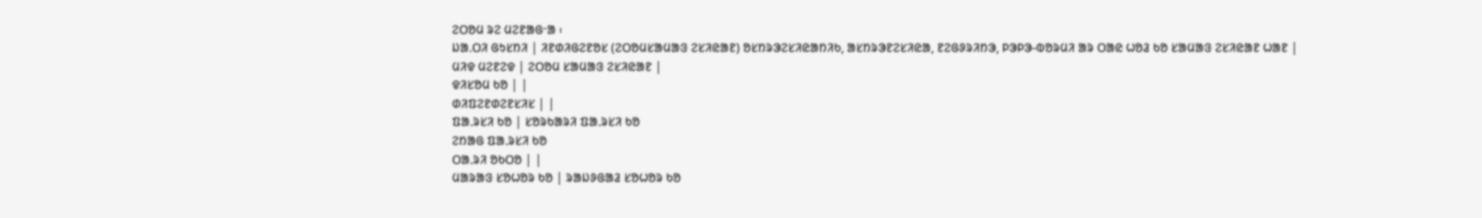ᱮᱛᱚᱢ ᱨᱮ ᱢᱮᱱᱟᱜᱼᱟ ᱾
ᱡᱟᱹᱛᱤ ᱜᱩᱥᱴᱤ | ᱤᱱᱰᱤᱜᱮᱱᱚᱥ (ᱮᱛᱚᱢᱥᱟᱢᱟᱝ ᱮᱥᱤᱭᱟᱱ) ᱚᱥᱴᱨᱳᱮᱥᱤᱭᱟᱴᱤᱠ, ᱟᱥᱴᱨᱳᱱᱮᱥᱤᱭᱟ, ᱱᱮᱜᱽᱨᱤᱴᱳ, ᱞᱳᱞᱳ-ᱵᱚᱨᱢᱤ ᱟᱨ ᱛᱟᱭ ᱦᱚᱲ ᱠᱚ ᱥᱟᱢᱟᱝ ᱮᱥᱤᱭᱟᱱ ᱦᱟᱱ |
ᱢᱤᱫ ᱢᱮᱱᱮᱫ | ᱮᱛᱚᱢ ᱥᱟᱢᱟᱝ ᱮᱥᱤᱭᱟᱱ |
ᱫᱤᱥᱚᱢ ᱠᱚ | |
ᱰᱤᱯᱮᱱᱰᱮᱱᱥᱤᱥ | |
ᱯᱟᱹᱨᱥᱤ ᱠᱚ | ᱥᱚᱨᱠᱟᱨᱤ ᱯᱟᱹᱨᱥᱤ ᱠᱚ
ᱮᱴᱟᱜ ᱯᱟᱹᱨᱥᱤ ᱠᱚ
ᱛᱟᱹᱨᱤ ᱚᱠᱛᱚ | |
ᱢᱟᱨᱟᱝ ᱥᱚᱦᱚᱨ ᱠᱚ | ᱨᱟᱡᱽᱜᱟᱲ ᱥᱚᱦᱚᱨ ᱠᱚ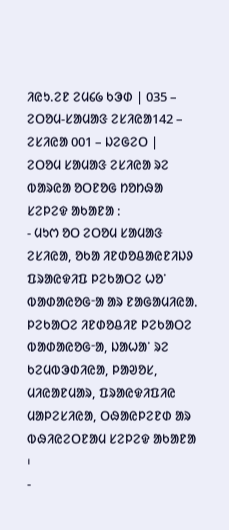ᱤᱭᱩ.ᱮᱱ ᱮᱢ᱔᱙ ᱠᱳᱰ | 035 – ᱮᱛᱚᱢ-ᱥᱟᱢᱟᱝ ᱮᱥᱤᱭᱟ142 – ᱮᱥᱤᱭᱟ 001 – ᱡᱮᱜᱮᱛ |
ᱮᱛᱚᱢ ᱥᱟᱢᱟᱝ ᱮᱥᱤᱭᱟ ᱨᱮ ᱵᱟᱨᱭᱟ ᱚᱛᱱᱚᱜ ᱴᱚᱴᱷᱟ ᱥᱮᱞᱮᱫ ᱟᱠᱟᱱᱟ :
- ᱢᱩᱬ ᱚᱛ ᱮᱛᱚᱢ ᱥᱟᱢᱟᱝ ᱮᱥᱤᱭᱟ, ᱚᱠᱟ ᱤᱱᱰᱚᱪᱟᱭᱱᱤᱡᱽ ᱯᱨᱟᱭᱫᱤᱯ ᱞᱮᱠᱟᱛᱮ ᱦᱚᱸ ᱵᱟᱰᱟᱭᱚᱜᱼᱟ ᱟᱨ ᱱᱟᱜᱟᱢᱤᱭᱟᱹ ᱞᱮᱠᱟᱛᱮ ᱤᱱᱰᱚᱪᱤᱱ ᱞᱮᱠᱟᱛᱮ ᱵᱟᱰᱟᱭᱚᱜᱼᱟ, ᱡᱟᱦᱟᱸ ᱨᱮ ᱠᱮᱢᱵᱳᱰᱤᱭᱟ, ᱞᱟᱣᱚᱥ, ᱢᱤᱭᱟᱱᱢᱟᱨ, ᱯᱨᱟᱭᱫᱤᱯᱤᱭ ᱢᱟᱞᱮᱥᱤᱭᱟ, ᱛᱷᱟᱭᱞᱮᱱᱰ ᱟᱨ ᱵᱷᱤᱭᱮᱛᱱᱟᱢ ᱥᱮᱞᱮᱫ ᱟᱠᱟᱱᱟ ᱾
-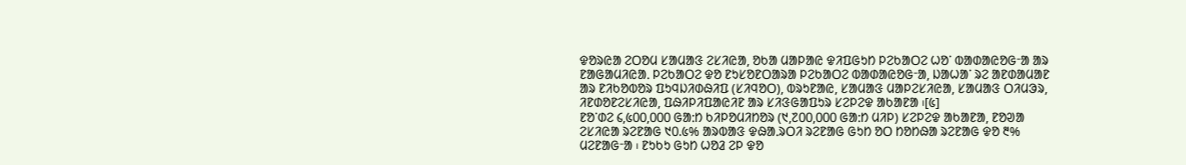ᱫᱚᱨᱭᱟ ᱮᱛᱚᱢ ᱥᱟᱢᱟᱝ ᱮᱥᱤᱭᱟ, ᱚᱠᱟ ᱢᱟᱞᱟᱭ ᱫᱤᱯᱜᱩᱴ ᱞᱮᱠᱟᱛᱮ ᱦᱚᱸ ᱵᱟᱰᱟᱭᱚᱜᱼᱟ ᱟᱨ ᱱᱟᱜᱟᱢᱤᱭᱟᱹ ᱞᱮᱠᱟᱛᱮ ᱫᱚ ᱱᱩᱥᱚᱱᱛᱟᱨᱟ ᱞᱮᱠᱟᱛᱮ ᱵᱟᱰᱟᱭᱚᱜᱼᱟ, ᱡᱟᱦᱟᱸ ᱨᱮ ᱟᱱᱰᱟᱢᱟᱱ ᱟᱨ ᱱᱤᱠᱚᱵᱚᱨ ᱯᱩᱧᱡᱤᱰᱷᱤᱯ (ᱥᱤᱧᱚᱛ), ᱵᱨᱩᱱᱟᱭ, ᱥᱟᱢᱟᱝ ᱢᱟᱞᱮᱥᱤᱭᱟ, ᱥᱟᱢᱟᱝ ᱛᱤᱢᱳᱨ, ᱤᱱᱰᱚᱱᱮᱥᱤᱭᱟ, ᱯᱷᱤᱞᱤᱯᱟᱭᱤᱱ ᱟᱨ ᱥᱤᱝᱜᱟᱯᱩᱨ ᱥᱮᱞᱮᱫ ᱟᱠᱟᱱᱟ ᱾[᱕]
ᱱᱚᱸᱰᱮ ᱔,᱕᱐᱐,᱐᱐᱐ ᱜᱟᱺᱴ ᱠᱤᱞᱚᱢᱤᱴᱚᱨ (᱑,᱗᱐᱐,᱐᱐᱐ ᱜᱟᱺᱴ ᱢᱤᱞ) ᱥᱮᱞᱮᱫ ᱟᱠᱟᱱᱟ, ᱱᱚᱣᱟ ᱮᱥᱤᱭᱟ ᱨᱮᱱᱟᱜ ᱑᱐.᱕% ᱟᱨᱵᱟᱝ ᱫᱷᱟᱹᱨᱛᱤ ᱨᱮᱱᱟᱜ ᱜᱩᱴ ᱚᱛ ᱴᱚᱴᱷᱟ ᱨᱮᱱᱟᱜ ᱫᱚ ᱓% ᱢᱮᱱᱟᱜᱼᱟ ᱾ ᱱᱩᱠᱩ ᱜᱩᱴ ᱦᱚᱲ ᱮᱞ ᱫᱚ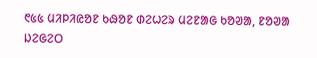᱖᱕᱕ ᱢᱤᱞᱤᱭᱚᱱ ᱠᱷᱚᱱ ᱰᱮᱦᱮᱨ ᱢᱮᱱᱟᱜ ᱠᱚᱣᱟ, ᱱᱚᱣᱟ ᱡᱮᱜᱮᱛ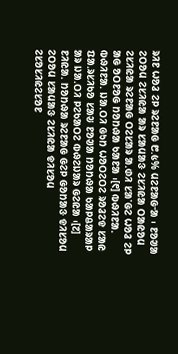ᱨᱤᱱ ᱦᱚᱲ ᱮᱞ ᱨᱮᱱᱟᱜ ᱘.᱕% ᱢᱮᱱᱟᱜᱼᱟ ᱾ ᱱᱚᱣᱟ ᱮᱛᱚᱢ ᱮᱥᱤᱭᱟ ᱟᱨ ᱥᱟᱢᱟᱝ ᱮᱥᱤᱭᱟ ᱛᱟᱭᱚᱢ ᱮᱥᱤᱭᱟ ᱨᱮᱱᱟᱜ ᱛᱮᱥᱟᱨ ᱟᱹᱰᱤ ᱥᱟᱸᱜᱮ ᱦᱚᱲ ᱮᱞ ᱟᱜ ᱚᱛᱱᱚᱜ ᱴᱚᱴᱷᱟ ᱠᱟᱱᱟ ᱾[᱖] ᱵᱷᱤᱱᱟᱹ ᱵᱷᱤᱱᱟᱹ ᱡᱟᱹᱛᱤ ᱜᱩᱴ ᱦᱚᱛᱮᱛᱮ ᱨᱚᱲᱮᱫ ᱥᱟᱭ ᱯᱟᱹᱨᱥᱤᱠᱚ ᱥᱟᱶ ᱱᱚᱣᱟ ᱴᱚᱴᱷᱟ ᱠᱟᱞᱪᱟᱨᱟᱞ ᱟᱨ ᱡᱟᱹᱛᱤ ᱞᱮᱠᱟᱛᱮ ᱵᱷᱮᱡᱟᱨ ᱜᱮᱭᱟ ᱾[᱗] ᱱᱤᱭᱟᱹ ᱴᱚᱴᱷᱟ ᱨᱮᱱᱟᱜ ᱜᱮᱞ ᱜᱚᱴᱟᱝ ᱫᱤᱥᱚᱢ ᱮᱛᱚᱢ ᱥᱟᱢᱟᱝ ᱮᱥᱤᱭᱟ ᱫᱤᱥᱚᱢ ᱮᱥᱚᱥᱤᱭᱮᱥᱚᱱ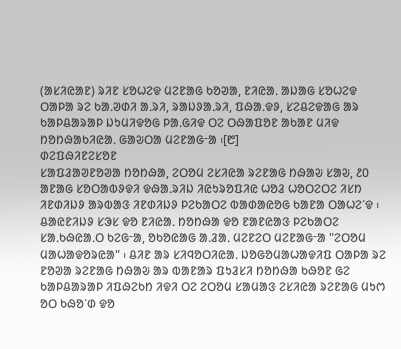(ᱟᱥᱤᱭᱟᱱ) ᱨᱤᱱ ᱥᱚᱦᱮᱫ ᱢᱮᱱᱟᱜ ᱠᱚᱣᱟ, ᱱᱤᱭᱟᱹ ᱟᱡᱟᱜ ᱥᱚᱦᱮᱫ ᱛᱟᱞᱟ ᱨᱮ ᱠᱟᱹᱣᱰᱤ ᱟᱹᱨᱤ, ᱨᱟᱡᱽᱟᱹᱨᱤ, ᱯᱷᱟᱹᱫᱽ, ᱥᱮᱪᱮᱫᱟᱜ ᱟᱨ ᱠᱟᱞᱪᱟᱨᱟᱞ ᱡᱩᱢᱤᱫᱚᱜ ᱞᱟᱹᱜᱤᱫ ᱛᱮ ᱛᱷᱟᱯᱚᱱ ᱟᱠᱟᱱ ᱢᱤᱫ ᱴᱚᱴᱷᱟᱠᱤᱭᱟᱹ ᱜᱟᱶᱛᱟ ᱢᱮᱱᱟᱜᱼᱟ ᱾[᱘]
ᱰᱮᱯᱷᱤᱱᱮᱥᱚᱱ
ᱥᱟᱯᱲᱟᱣᱱᱚᱣᱟ ᱴᱚᱴᱷᱟ, ᱮᱛᱚᱢ ᱮᱥᱤᱭᱟ ᱨᱮᱱᱟᱜ ᱴᱷᱟᱶ ᱥᱟᱶ, ᱒᱐ ᱟᱱᱟᱜ ᱥᱚᱛᱟᱵᱽᱫᱤ ᱫᱷᱟᱹᱨᱤᱡ ᱤᱭᱩᱨᱚᱯᱤᱭ ᱦᱚᱲ ᱦᱚᱛᱮᱛᱮ ᱤᱥᱴ ᱤᱱᱰᱤᱡᱽ ᱟᱨᱵᱟᱝ ᱤᱱᱰᱤᱡᱽ ᱞᱮᱠᱟᱛᱮ ᱵᱟᱰᱟᱭᱚᱜ ᱠᱟᱱᱟ ᱛᱟᱦᱮᱸᱫ ᱾ ᱪᱟᱭᱱᱤᱡᱽ ᱥᱳᱥ ᱫᱚ ᱱᱤᱭᱟᱹ ᱴᱚᱴᱷᱟ ᱫᱚ ᱱᱟᱱᱭᱟᱝ ᱞᱮᱠᱟᱛᱮ ᱥᱟᱹᱠᱷᱭᱟᱹᱛ ᱠᱮᱜᱼᱟ, ᱚᱠᱚᱭᱟᱜ ᱟᱹᱲᱟᱹ ᱢᱮᱱᱮᱛ ᱢᱮᱱᱟᱜᱼᱟ "ᱮᱛᱚᱢ ᱢᱟᱦᱟᱫᱚᱨᱭᱟ" ᱾ ᱪᱤᱱ ᱟᱨ ᱥᱤᱧᱚᱛᱤᱭᱟᱹ ᱡᱚᱜᱚᱢᱟᱦᱟᱫᱤᱯ ᱛᱟᱞᱟ ᱨᱮ ᱱᱚᱣᱟ ᱨᱮᱱᱟᱜ ᱴᱷᱟᱶ ᱟᱨ ᱵᱟᱱᱟᱨ ᱯᱩᱲᱥᱤ ᱴᱚᱴᱷᱟ ᱠᱷᱚᱱ ᱜᱮ ᱠᱟᱞᱪᱟᱨᱟᱞ ᱤᱯᱷᱮᱠᱴ ᱤᱫᱤ ᱛᱮ ᱮᱛᱚᱢ ᱥᱟᱢᱟᱝ ᱮᱥᱤᱭᱟ ᱨᱮᱱᱟᱜ ᱢᱩᱬ ᱚᱛ ᱠᱷᱚᱸᱰ ᱫᱚ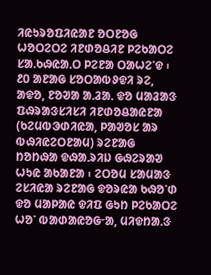ᱤᱭᱩᱨᱚᱯᱤᱭᱟᱱ ᱚᱛᱱᱚᱜ ᱦᱚᱛᱮᱛᱮ ᱤᱱᱰᱚᱪᱤᱱ ᱞᱮᱠᱟᱛᱮ ᱥᱟᱹᱠᱷᱭᱟᱹᱛ ᱞᱮᱱᱟ ᱛᱟᱦᱮᱸᱫ ᱾ ᱒᱐ ᱟᱱᱟᱜ ᱥᱚᱛᱟᱵᱽᱫᱤ ᱨᱮ, ᱟᱫᱚ, ᱱᱚᱣᱟ ᱟᱹᱲᱟᱹ ᱫᱚ ᱢᱟᱲᱟᱝ ᱯᱷᱨᱟᱝᱥᱤᱥᱤ ᱤᱱᱰᱚᱪᱟᱭᱱᱟ (ᱠᱮᱢᱵᱳᱰᱤᱭᱟ, ᱞᱟᱣᱚᱥ ᱟᱨ ᱵᱷᱤᱭᱮᱛᱱᱟᱢ) ᱨᱮᱱᱟᱜ ᱴᱚᱴᱷᱟ ᱫᱷᱟᱹᱨᱤᱡ ᱜᱷᱮᱨᱟᱣ ᱦᱩᱭ ᱟᱠᱟᱱᱟ ᱾ ᱮᱛᱚᱢ ᱥᱟᱢᱟᱝ ᱮᱥᱤᱭᱟ ᱨᱮᱱᱟᱜ ᱫᱚᱨᱭᱟ ᱠᱷᱚᱸᱰ ᱫᱚ ᱢᱟᱞᱟᱭ ᱫᱤᱯ ᱜᱩᱴ ᱞᱮᱠᱟᱛᱮ ᱦᱚᱸ ᱵᱟᱰᱟᱭᱚᱜᱼᱟ, ᱢᱤᱫᱴᱟᱹᱝ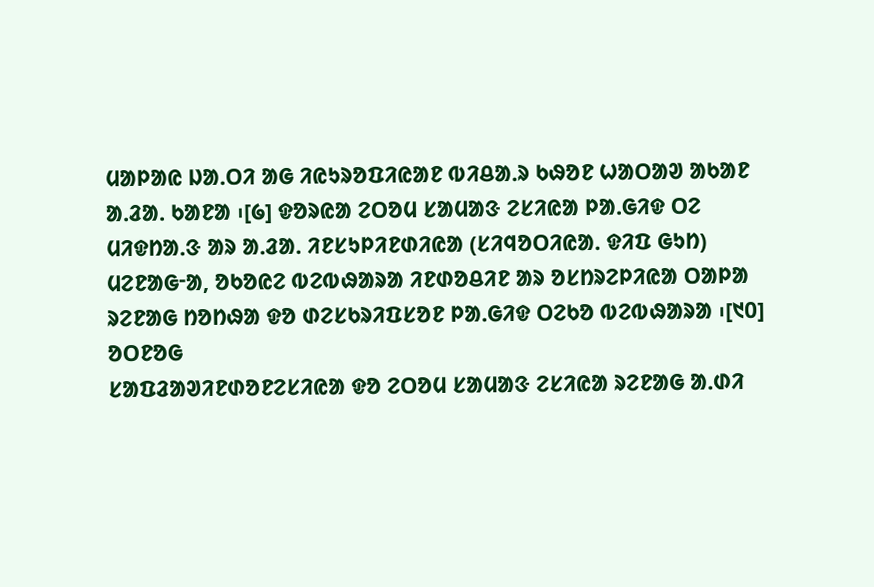ᱢᱟᱞᱟᱭ ᱡᱟᱹᱛᱤ ᱟᱜ ᱤᱭᱩᱨᱚᱯᱤᱭᱟᱱ ᱵᱤᱪᱟᱹᱨ ᱠᱷᱚᱱ ᱦᱟᱛᱟᱣ ᱟᱠᱟᱱ ᱟᱹᱲᱟᱹ ᱠᱟᱱᱟ ᱾[᱙] ᱫᱚᱨᱭᱟ ᱮᱛᱚᱢ ᱥᱟᱢᱟᱝ ᱮᱥᱤᱭᱟ ᱞᱟᱹᱜᱤᱫ ᱛᱮ ᱢᱤᱫᱴᱟᱹᱝ ᱟᱨ ᱟᱹᱲᱟᱹ ᱤᱱᱥᱩᱞᱤᱱᱰᱤᱭᱟ (ᱥᱤᱧᱚᱛᱤᱭᱟᱹ ᱫᱤᱯ ᱜᱩᱴ) ᱢᱮᱱᱟᱜᱼᱟ, ᱚᱠᱚᱭᱮ ᱵᱮᱵᱷᱟᱨᱟ ᱤᱱᱰᱚᱪᱤᱱ ᱟᱨ ᱚᱥᱴᱨᱮᱞᱤᱭᱟ ᱛᱟᱞᱟ ᱨᱮᱱᱟᱜ ᱴᱚᱴᱷᱟ ᱫᱚ ᱰᱮᱥᱠᱨᱤᱯᱥᱚᱱ ᱞᱟᱹᱜᱤᱫ ᱛᱮᱠᱚ ᱵᱮᱵᱷᱟᱨᱟ ᱾[᱑᱐]
ᱚᱛᱱᱚᱜ
ᱥᱟᱯᱲᱟᱣᱤᱱᱰᱚᱱᱮᱥᱤᱭᱟ ᱫᱚ ᱮᱛᱚᱢ ᱥᱟᱢᱟᱝ ᱮᱥᱤᱭᱟ ᱨᱮᱱᱟᱜ ᱟᱹᱰᱤ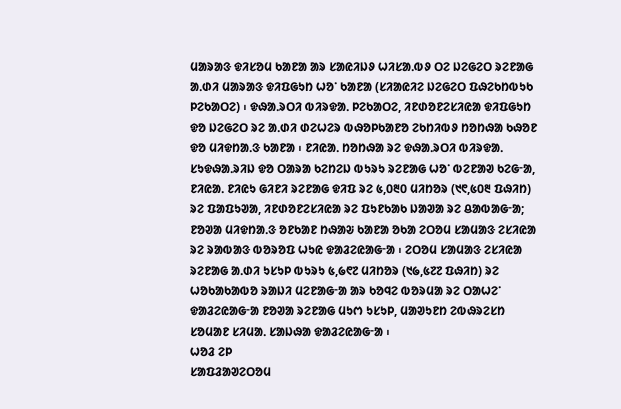ᱢᱟᱨᱟᱝ ᱫᱤᱥᱚᱢ ᱠᱟᱱᱟ ᱟᱨ ᱥᱟᱭᱤᱡᱽ ᱦᱤᱥᱟᱹᱵᱽ ᱛᱮ ᱡᱮᱜᱮᱛ ᱨᱮᱱᱟᱜ ᱟᱹᱰᱤ ᱢᱟᱨᱟᱝ ᱫᱤᱯᱜᱩᱴ ᱦᱚᱸ ᱠᱟᱱᱟ (ᱥᱤᱟᱭᱤᱮ ᱡᱮᱜᱮᱛ ᱯᱷᱮᱠᱴᱵᱩᱠ ᱞᱮᱠᱟᱛᱮ) ᱾ ᱫᱷᱟᱹᱨᱛᱤ ᱵᱤᱨᱫᱟᱹ ᱞᱮᱠᱟᱛᱮ, ᱤᱱᱰᱚᱱᱮᱥᱤᱭᱟ ᱫᱤᱯᱜᱩᱴ ᱫᱚ ᱡᱮᱜᱮᱛ ᱨᱮ ᱟᱹᱰᱤ ᱰᱮᱦᱮᱨ ᱵᱷᱚᱞᱠᱟᱱᱚ ᱮᱠᱴᱤᱵᱽ ᱴᱚᱴᱷᱟ ᱠᱷᱚᱱ ᱫᱚ ᱢᱤᱫᱴᱟᱹᱝ ᱠᱟᱱᱟ ᱾ ᱱᱤᱭᱟᱹ ᱴᱚᱴᱷᱟ ᱨᱮ ᱫᱷᱟᱹᱨᱛᱤ ᱵᱤᱨᱫᱟᱹ ᱥᱩᱫᱷᱟᱹᱨᱤᱡ ᱫᱚ ᱛᱟᱨᱟ ᱠᱮᱴᱮᱡ ᱵᱩᱨᱩ ᱨᱮᱱᱟᱜ ᱦᱚᱸ ᱵᱮᱱᱟᱣ ᱠᱮᱜᱼᱟ, ᱱᱤᱭᱟᱹ ᱱᱤᱭᱩ ᱜᱤᱱᱤ ᱨᱮᱱᱟᱜ ᱫᱤᱯ ᱨᱮ ᱕,᱐᱓᱐ ᱢᱤᱴᱚᱨ (᱑᱖,᱕᱐᱓ ᱯᱷᱤᱴ) ᱨᱮ ᱯᱟᱯᱩᱣᱟ, ᱤᱱᱰᱚᱱᱮᱥᱤᱭᱟ ᱨᱮ ᱯᱩᱱᱠᱟᱠ ᱡᱟᱣᱟ ᱨᱮ ᱪᱟᱵᱟᱜᱼᱟ; ᱱᱚᱣᱟ ᱢᱤᱫᱴᱟᱹᱝ ᱚᱱᱠᱟᱱ ᱴᱷᱟᱶ ᱠᱟᱱᱟ ᱚᱠᱟ ᱮᱛᱚᱢ ᱥᱟᱢᱟᱝ ᱮᱥᱤᱭᱟ ᱨᱮ ᱨᱟᱵᱟᱝ ᱵᱚᱨᱚᱯ ᱦᱩᱭ ᱫᱟᱲᱮᱭᱟᱜᱼᱟ ᱾ ᱮᱛᱚᱢ ᱥᱟᱢᱟᱝ ᱮᱥᱤᱭᱟ ᱨᱮᱱᱟᱜ ᱟᱹᱰᱤ ᱩᱥᱩᱞ ᱵᱩᱨᱩ ᱕,᱙᱖᱗ ᱢᱤᱴᱚᱨ (᱑᱙,᱕᱗᱗ ᱯᱷᱤᱴ) ᱨᱮ ᱦᱚᱠᱟᱠᱟᱵᱚ ᱨᱟᱡᱤ ᱢᱮᱱᱟᱜᱼᱟ ᱟᱨ ᱠᱚᱧᱮ ᱵᱚᱨᱢᱟ ᱨᱮ ᱛᱟᱦᱮᱸ ᱫᱟᱲᱮᱭᱟᱜᱼᱟ ᱱᱚᱣᱟ ᱨᱮᱱᱟᱜ ᱢᱩᱬ ᱩᱥᱩᱞ, ᱢᱟᱣᱩᱱᱴ ᱮᱵᱷᱨᱮᱥᱴ ᱥᱚᱢᱟᱱ ᱥᱤᱢᱟᱹ ᱥᱟᱡᱷᱟ ᱫᱟᱲᱮᱭᱟᱜᱼᱟ ᱾
ᱦᱚᱲ ᱮᱞ
ᱥᱟᱯᱲᱟᱣᱮᱛᱚᱢ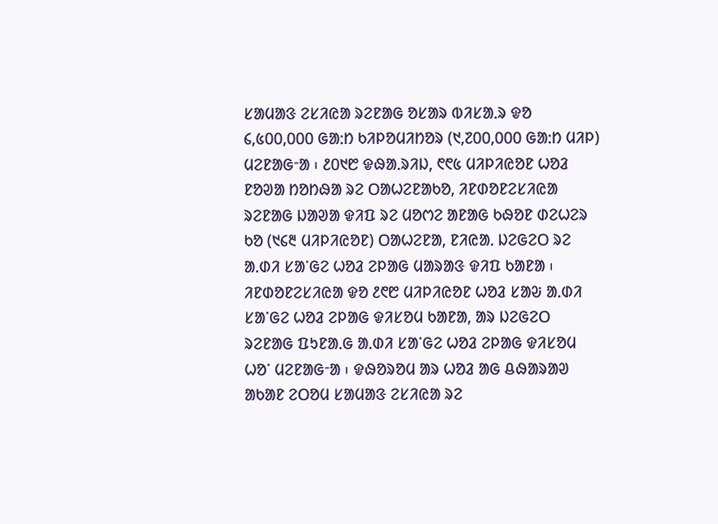ᱥᱟᱢᱟᱝ ᱮᱥᱤᱭᱟ ᱨᱮᱱᱟᱜ ᱚᱥᱟᱨ ᱵᱤᱥᱟᱹᱨ ᱫᱚ ᱔,᱕᱐᱐,᱐᱐᱐ ᱜᱟᱺᱴ ᱠᱤᱞᱚᱢᱤᱴᱚᱨ (᱑,᱗᱐᱐,᱐᱐᱐ ᱜᱟᱺᱴ ᱢᱤᱞ) ᱢᱮᱱᱟᱜᱼᱟ ᱾ ᱒᱐᱑᱘ ᱫᱷᱟᱹᱨᱤᱡ, ᱖᱖᱕ ᱢᱤᱞᱤᱭᱚᱱ ᱦᱚᱲ ᱱᱚᱣᱟ ᱴᱚᱴᱷᱟ ᱨᱮ ᱛᱟᱦᱮᱱᱟᱠᱚ, ᱤᱱᱰᱚᱱᱮᱥᱤᱭᱟ ᱨᱮᱱᱟᱜ ᱡᱟᱣᱟ ᱫᱤᱯ ᱨᱮ ᱢᱚᱬᱮ ᱟᱱᱟᱜ ᱠᱷᱚᱱ ᱰᱮᱦᱮᱨ ᱠᱚ (᱑᱔᱓ ᱢᱤᱞᱤᱭᱚᱱ) ᱛᱟᱦᱮᱱᱟ, ᱱᱤᱭᱟᱹ ᱡᱮᱜᱮᱛ ᱨᱮ ᱟᱹᱰᱤ ᱥᱟᱸᱜᱮ ᱦᱚᱲ ᱮᱞᱟᱜ ᱢᱟᱨᱟᱝ ᱫᱤᱯ ᱠᱟᱱᱟ ᱾ ᱤᱱᱰᱚᱱᱮᱥᱤᱭᱟ ᱫᱚ ᱒᱖᱘ ᱢᱤᱞᱤᱭᱚᱱ ᱦᱚᱲ ᱥᱟᱶ ᱟᱹᱰᱤ ᱥᱟᱸᱜᱮ ᱦᱚᱲ ᱮᱞᱟᱜ ᱫᱤᱥᱚᱢ ᱠᱟᱱᱟ, ᱟᱨ ᱡᱮᱜᱮᱛ ᱨᱮᱱᱟᱜ ᱯᱩᱱᱟᱹᱜ ᱟᱹᱰᱤ ᱥᱟᱸᱜᱮ ᱦᱚᱲ ᱮᱞᱟᱜ ᱫᱤᱥᱚᱢ ᱦᱚᱸ ᱢᱮᱱᱟᱜᱼᱟ ᱾ ᱫᱷᱚᱨᱚᱢ ᱟᱨ ᱦᱚᱲ ᱟᱜ ᱪᱷᱟᱨᱟᱣ ᱟᱠᱟᱱ ᱮᱛᱚᱢ ᱥᱟᱢᱟᱝ ᱮᱥᱤᱭᱟ ᱨᱮ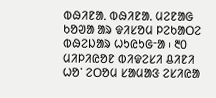ᱵᱷᱤᱱᱟᱹ ᱵᱷᱤᱱᱟᱹ ᱢᱮᱱᱟᱜ ᱠᱚᱣᱟ ᱟᱨ ᱫᱤᱥᱚᱢ ᱞᱮᱠᱟᱛᱮ ᱵᱷᱮᱡᱟᱨ ᱦᱩᱭᱩᱜᱼᱟ ᱾ ᱓᱐ ᱢᱤᱞᱤᱭᱚᱱ ᱵᱤᱫᱮᱥᱤ ᱪᱤᱱᱤ ᱦᱚᱸ ᱮᱛᱚᱢ ᱥᱟᱢᱟᱝ ᱮᱥᱤᱭᱟ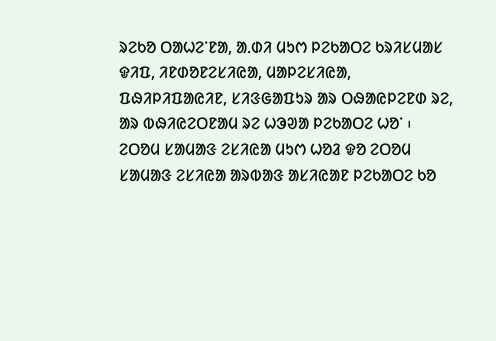ᱨᱮᱠᱚ ᱛᱟᱦᱮᱸᱱᱟ, ᱟᱹᱰᱤ ᱢᱩᱬ ᱞᱮᱠᱟᱛᱮ ᱠᱨᱤᱥᱢᱟᱥ ᱫᱤᱯ, ᱤᱱᱰᱚᱱᱮᱥᱤᱭᱟ, ᱢᱟᱞᱮᱥᱤᱭᱟ, ᱯᱷᱤᱞᱤᱯᱟᱭᱤᱱ, ᱥᱤᱝᱜᱟᱯᱩᱨ ᱟᱨ ᱛᱷᱟᱭᱞᱮᱱᱰ ᱨᱮ, ᱟᱨ ᱵᱷᱤᱭᱮᱛᱱᱟᱢ ᱨᱮ ᱦᱳᱣᱟ ᱞᱮᱠᱟᱛᱮ ᱦᱚᱸ ᱾ ᱮᱛᱚᱢ ᱥᱟᱢᱟᱝ ᱮᱥᱤᱭᱟ ᱢᱩᱬ ᱦᱚᱲ ᱫᱚ ᱮᱛᱚᱢ ᱥᱟᱢᱟᱝ ᱮᱥᱤᱭᱟ ᱟᱨᱵᱟᱝ ᱟᱥᱤᱭᱟᱱ ᱞᱮᱠᱟᱛᱮ ᱠᱚ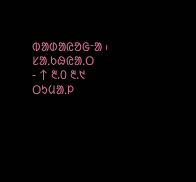ᱵᱟᱰᱟᱭᱚᱜᱼᱟ ᱾
ᱥᱟᱹᱠᱷᱭᱟᱹᱛ
- ↑ ᱓.᱐ ᱓.᱑ ᱛᱩᱢᱟᱹᱞ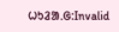ᱦᱩᱲᱟᱹᱜ:Invalid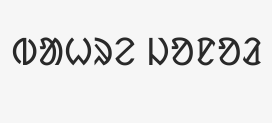ᱵᱟᱦᱨᱮ ᱡᱚᱱᱚᱲ